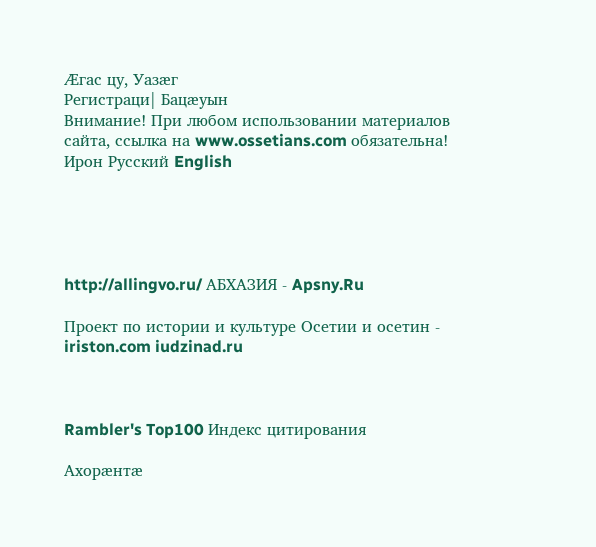Æгас цу, Уазæг
Регистраци| Бацæуын
Внимание! При любом использовании материалов сайта, ссылка на www.ossetians.com обязательна!
Ирон Русский English





http://allingvo.ru/ АБХАЗИЯ - Apsny.Ru

Проект по истории и культуре Осетии и осетин - iriston.com iudzinad.ru



Rambler's Top100 Индекс цитирования

Ахорæнтæ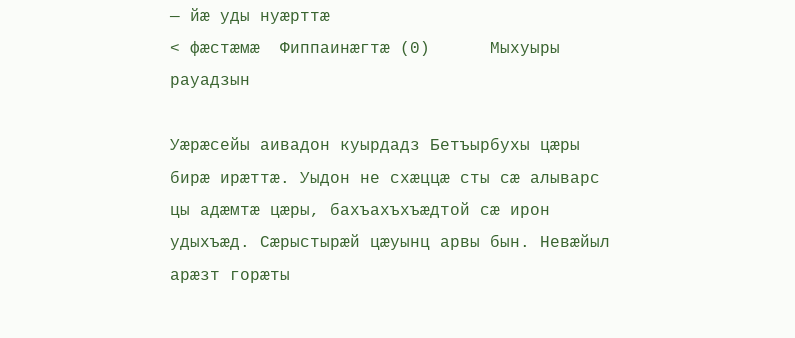— йæ уды нуæрттæ
< фæстæмæ  Фиппаинæгтæ (0)      Мыхуыры рауадзын

Уæрæсейы аивадон куырдадз Бетъырбухы цæры бирæ ирæттæ. Уыдон не схæццæ сты сæ алыварс цы адæмтæ цæры, бахъахъхъæдтой сæ ирон удыхъæд. Сæрыстырæй цæуынц арвы бын. Невæйыл арæзт горæты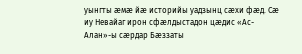уынгты æмæ йæ историйы уадзынц сæхи фæд. Сæ иу Невайаг ирон сфæлдыстадон цæдис «Ас-Алан»-ы сæрдар Бæззаты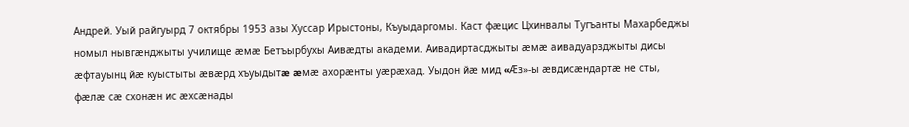Андрей. Уый райгуырд 7 октябры 1953 азы Хуссар Ирыстоны, Къуыдаргомы. Каст фæцис Цхинвалы Тугъанты Махарбеджы номыл нывгæнджыты училище æмæ Бетъырбухы Аивæдты академи. Аивадиртасджыты æмæ аивадуарзджыты дисы æфтауынц йæ куыстыты æвæрд хъуыдытæ æмæ ахорæнты уæрæхад. Уыдон йæ мид «Æз»-ы æвдисæндартæ не сты, фæлæ сæ схонæн ис æхсæнады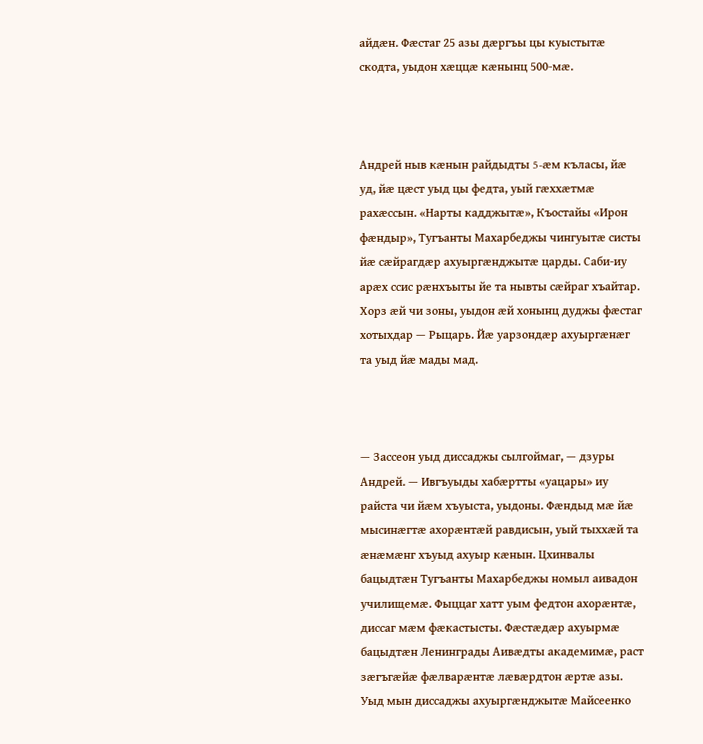айдæн. Фæстаг 25 азы дæргъы цы куыстытæ скодта, уыдон хæццæ кæнынц 500-мæ.



Андрей ныв кæнын райдыдты 5-æм къласы, йæ уд, йæ цæст уыд цы федта, уый гæххæтмæ рахæссын. «Нарты кадджытæ», Къостайы «Ирон фæндыр», Тугъанты Махарбеджы чингуытæ систы йæ сæйрагдæр ахуыргæнджытæ царды. Саби-иу арæх ссис рæнхъыты йе та нывты сæйраг хъайтар. Хорз æй чи зоны, уыдон æй хонынц дуджы фæстаг хотыхдар — Рыцарь. Йæ уарзондæр ахуыргæнæг та уыд йæ мады мад.



— Зассеон уыд диссаджы сылгоймаг, — дзуры Андрей. — Ивгъуыды хабæртты «уацары» иу райста чи йæм хъуыста, уыдоны. Фæндыд мæ йæ мысинæгтæ ахорæнтæй равдисын, уый тыххæй та æнæмæнг хъуыд ахуыр кæнын. Цхинвалы бацыдтæн Тугъанты Махарбеджы номыл аивадон училищемæ. Фыццаг хатт уым федтон ахорæнтæ, диссаг мæм фæкастысты. Фæстæдæр ахуырмæ бацыдтæн Ленинграды Аивæдты академимæ, раст зæгъгæйæ фæлварæнтæ лæвæрдтон æртæ азы. Уыд мын диссаджы ахуыргæнджытæ Майсеенко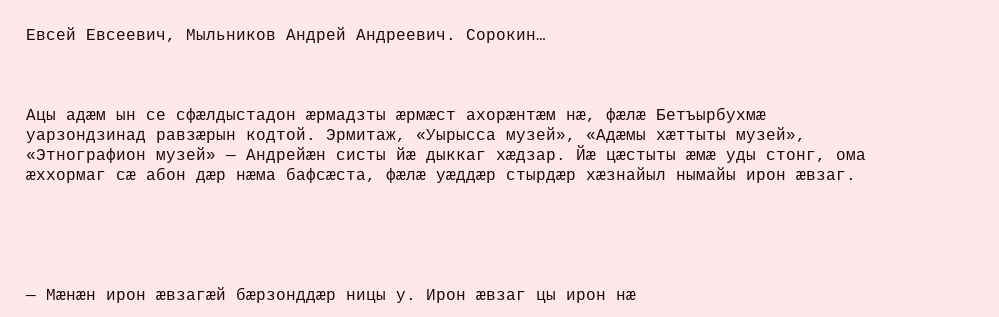Евсей Евсеевич, Мыльников Андрей Андреевич. Сорокин…



Ацы адæм ын се сфæлдыстадон æрмадзты æрмæст ахорæнтæм нæ, фæлæ Бетъырбухмæ уарзондзинад равзæрын кодтой. Эрмитаж, «Уырысса музей», «Адæмы хæттыты музей», «Этнографион музей» — Андрейæн систы йæ дыккаг хæдзар. Йæ цæстыты æмæ уды стонг, ома æххормаг сæ абон дæр нæма бафсæста, фæлæ уæддæр стырдæр хæзнайыл нымайы ирон æвзаг.





— Мæнæн ирон æвзагæй бæрзонддæр ницы у. Ирон æвзаг цы ирон нæ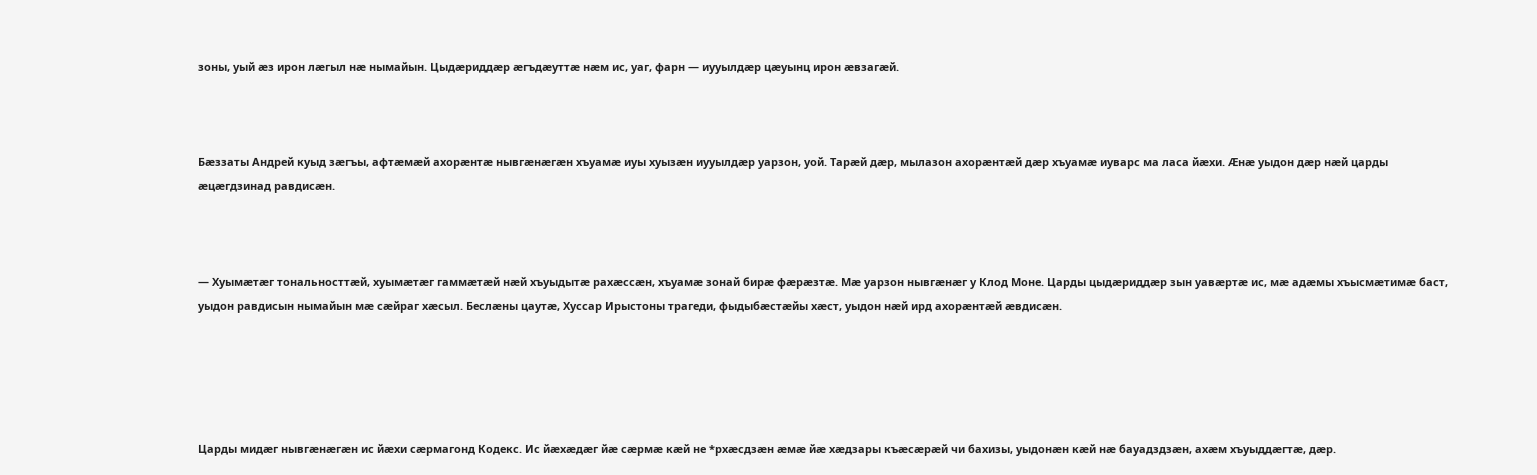зоны, уый æз ирон лæгыл нæ нымайын. Цыдæриддæр æгъдæуттæ нæм ис, уаг, фарн — иууылдæр цæуынц ирон æвзагæй.



Бæззаты Андрей куыд зæгъы, афтæмæй ахорæнтæ нывгæнæгæн хъуамæ иуы хуызæн иууылдæр уарзон, уой. Тарæй дæр, мылазон ахорæнтæй дæр хъуамæ иуварс ма ласа йæхи. Æнæ уыдон дæр нæй царды æцæгдзинад равдисæн.



— Хуымæтæг тональносттæй, хуымæтæг гаммæтæй нæй хъуыдытæ рахæссæн, хъуамæ зонай бирæ фæрæзтæ. Мæ уарзон нывгæнæг у Клод Моне. Царды цыдæриддæр зын уавæртæ ис, мæ адæмы хъысмæтимæ баст, уыдон равдисын нымайын мæ сæйраг хæсыл. Беслæны цаутæ, Хуссар Ирыстоны трагеди, фыдыбæстæйы хæст, уыдон нæй ирд ахорæнтæй æвдисæн.





Царды мидæг нывгæнæгæн ис йæхи сæрмагонд Кодекс. Ис йæхæдæг йæ сæрмæ кæй не *рхæсдзæн æмæ йæ хæдзары къæсæрæй чи бахизы, уыдонæн кæй нæ бауадздзæн, ахæм хъуыддæгтæ, дæр.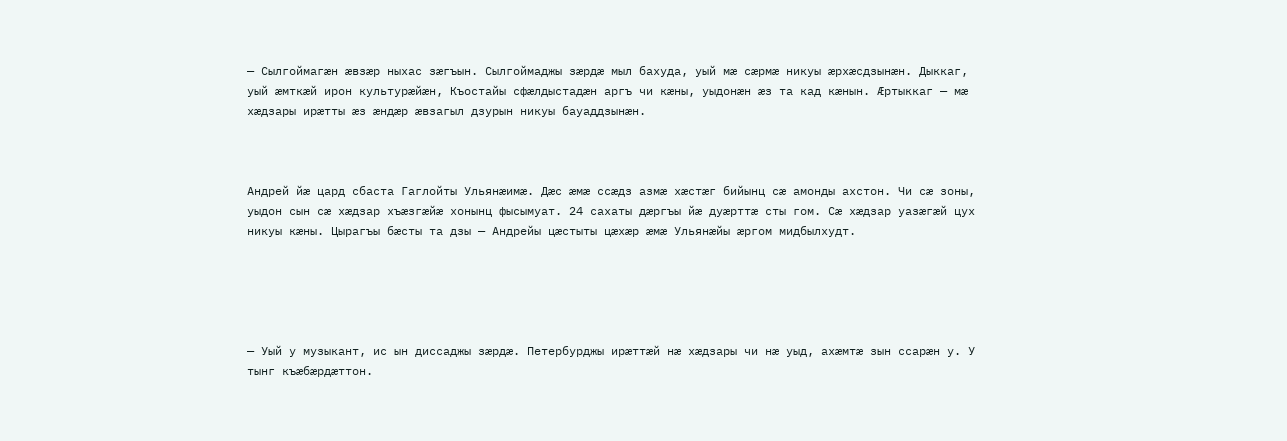— Сылгоймагæн æвзæр ныхас зæгъын. Сылгоймаджы зæрдæ мыл бахуда, уый мæ сæрмæ никуы æрхæсдзынæн. Дыккаг, уый æмткæй ирон культурæйæн, Къостайы сфæлдыстадæн аргъ чи кæны, уыдонæн æз та кад кæнын. Æртыккаг — мæ хæдзары ирæтты æз æндæр æвзагыл дзурын никуы бауаддзынæн.



Андрей йæ цард сбаста Гаглойты Ульянæимæ. Дæс æмæ ссæдз азмæ хæстæг бийынц сæ амонды ахстон. Чи сæ зоны, уыдон сын сæ хæдзар хъæзгæйæ хонынц фысымуат. 24 сахаты дæргъы йæ дуæрттæ сты гом. Сæ хæдзар уазæгæй цух никуы кæны. Цырагъы бæсты та дзы — Андрейы цæстыты цæхæр æмæ Ульянæйы æргом мидбылхудт.





— Уый у музыкант, ис ын диссаджы зæрдæ. Петербурджы ирæттæй нæ хæдзары чи нæ уыд, ахæмтæ зын ссарæн у. У тынг къæбæрдæттон.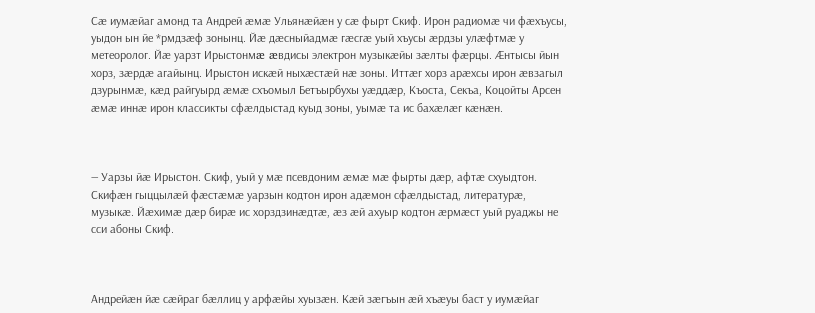Сæ иумæйаг амонд та Андрей æмæ Ульянæйæн у сæ фырт Скиф. Ирон радиомæ чи фæхъусы, уыдон ын йе *рмдзæф зонынц. Йæ дæсныйадмæ гæсгæ уый хъусы æрдзы улæфтмæ у метеоролог. Йæ уарзт Ирыстонмæ æвдисы электрон музыкæйы зæлты фæрцы. Æнтысы йын хорз, зæрдæ агайынц. Ирыстон искæй ныхæстæй нæ зоны. Иттæг хорз арæхсы ирон æвзагыл дзурынмæ, кæд райгуырд æмæ схъомыл Бетъырбухы уæддæр, Къоста, Секъа, Коцойты Арсен æмæ иннæ ирон классикты сфæлдыстад куыд зоны, уымæ та ис бахæлæг кæнæн.



— Уарзы йæ Ирыстон. Скиф, уый у мæ псевдоним æмæ мæ фырты дæр, афтæ схуыдтон. Скифæн гыццылæй фæстæмæ уарзын кодтон ирон адæмон сфæлдыстад, литературæ, музыкæ. Йæхимæ дæр бирæ ис хорздзинæдтæ, æз æй ахуыр кодтон æрмæст уый руаджы не сси абоны Скиф.



Андрейæн йæ сæйраг бæллиц у арфæйы хуызæн. Кæй зæгъын æй хъæуы баст у иумæйаг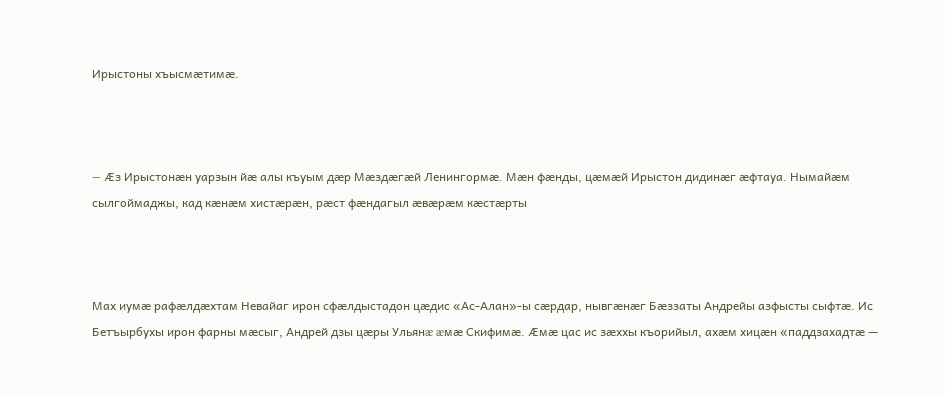Ирыстоны хъысмæтимæ.



— Æз Ирыстонæн уарзын йæ алы къуым дæр Мæздæгæй Ленингормæ. Мæн фæнды, цæмæй Ирыстон дидинæг æфтауа. Нымайæм сылгоймаджы, кад кæнæм хистæрæн, рæст фæндагыл æвæрæм кæстæрты



Мах иумæ рафæлдæхтам Невайаг ирон сфæлдыстадон цæдис «Ас-Алан»-ы сæрдар, нывгæнæг Бæззаты Андрейы азфысты сыфтæ. Ис Бетъырбухы ирон фарны мæсыг, Андрей дзы цæры Ульянæ æмæ Скифимæ. Æмæ цас ис зæххы къорийыл, ахæм хицæн «паддзахадтæ —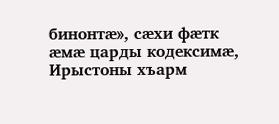бинонтæ», сæхи фæтк æмæ царды кодексимæ, Ирыстоны хъарм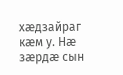хæдзайраг кæм у. Нæ зæрдæ сын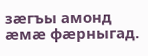зæгъы амонд æмæ фæрныгад.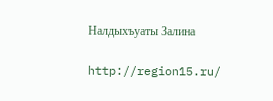Налдыхъуаты Залина

http://region15.ru/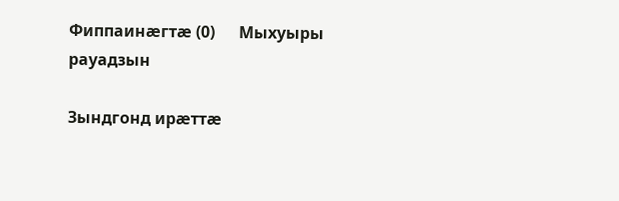Фиппаинæгтæ (0)      Мыхуыры рауадзын

Зындгонд ирæттæ